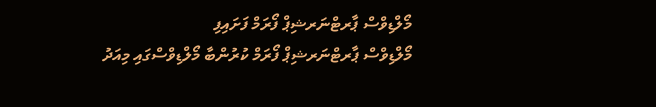މޯލްޑިވްސް ޕާރޓްނަރޝިޕް ފޯރަމް ފަށައިފި
މޯލްޑިވްސް ޕާރޓްނަރޝިޕް ފޯރަމް ކުރުންބާ މޯލްޑިވްސްގައި މިއަދު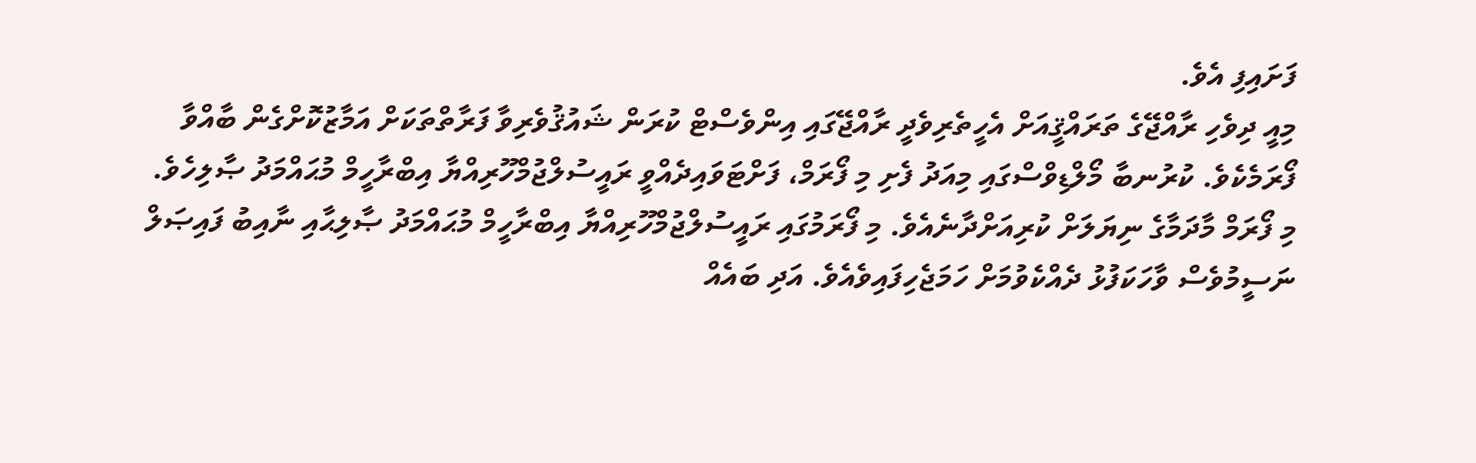ފަށައިފި އެވެ.
މިއީ ދިވެހި ރާއްޖޭގެ ތަރައްޤީއަށް އެހީތެރިވެދީ ރާއްޖޭގައި އިންވެސްޓް ކުރަން ޝައުޤުވެރިވާ ފަރާތްތަކަށް އަމާޒުކޮށްގެން ބާއްވާ ފޯރަމެކެވެ. ކުރުނބާ މޯލްޑިވްސްގައި މިއަދު ފެށި މި ފޯރަމް، ފަށްޓަވައިދެއްވީ ރައީސުލްޖުމްހޫރިއްޔާ އިބްރާހީމް މުޙައްމަދު ޞާލިހެވެ.
މި ފޯރަމް މާދަމާގެ ނިޔަލަށް ކުރިއަށްދާނެއެވެ. މި ފޯރަމުގައި ރައީސުލްޖުމްހޫރިއްޔާ އިބްރާހީމް މުޙައްމަދު ޞާލިޙާއި ނާއިބު ފައިޞަލް ނަސީމުވެސް ވާހަކަފުޅު ދެއްކެވުމަށް ހަމަޖެހިފައިވެއެވެ. އަދި ބައެއް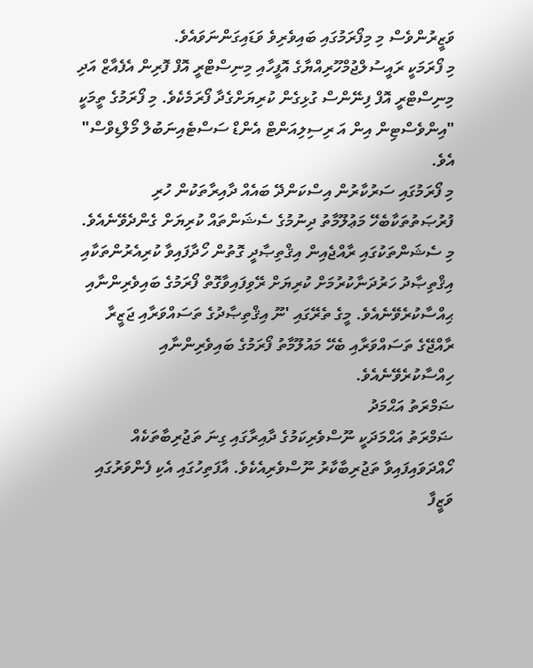ވަޒީރުންވެސް މި މިފޯރަމުގައި ބައިވެރިވެ ވަޑައިގަންނަވައެވެ.
މި ފޯރަމަކީ ރައީސުލްޖުމްހޫރިއްޔާގެ އޮފީހާއި މިނިސްޓްރީ އޮފް ފޮރިން އެފެއާޒް އަދި މިނިސްޓްރީ އޮފް ފިނޭންސް ގުޅިގެން ކުރިޔަށްގެދާ ފޯރަމެކެވެ. މި ފޯރަމުގެ ތީމަކީ "އިންވެސްޓިން އިން އަ ރިސިލިއަންޓް އެންޑް ސަސްޓެއިނަބުލް މޯލްޑިވްސް" އެވެ.
މި ފޯރަމުގައި ސަރުކާރުން އިސްކަންދޭ ބައެއް ދާއިރާތަކުން ހުރި ފުރުޞަތުތަކާބެހޭ މަޢުލޫމާތު ދިނުމުގެ ސެޝަންތައް ކުރިޔަށް ގެންދެވޭނެއެވެ.
މި ސެޝަންތަކުގައި ރާއްޖެއިން އިޤްތިޞާދީ ގޮތުން ހޯދާފައިވާ ކުރިއެރުންތަކާއި އިޤްތިޞާދު ހަރުދަނާކުރުމަށް ކުރިޔަށް ރޭވިފައިވާގޮތް ފޯރަމުގެ ބައިވެރިންނާއި ޙިއްސާކުރެވޭނެއެވެ. މީގެ ތެރޭގައި 'ނޫ އިޤްތިޞާދުގެ ތަސައްވަރާއި ޖަޒީރާ ރާއްޖޭގެ ތަސައްވަރާއި ބެހޭ މައުލޫމާތު ފޯރަމުގެ ބައިވެރިންނާއި ހިއްސާކުރެވޭނެއެވެ.
ޟަމްރަތު އަޙްމަދު
ޟަމްރަތު އަޙްމަދަކީ ނޫސްވެރިކަމުގެ ދާއިރާގައި ގިނަ ތަޖުރިބާތަކެއް ހޯއްދަވައިފައިވާ ތަޖުރިބާކާރު ނޫސްވެރިއެކެވެ. އާފަތިހުގައި އެކި ފެންވަރުގައި ވަޒީފާ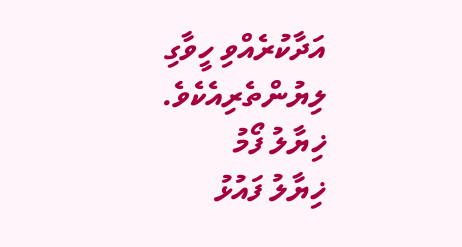އަދާކުރެއްވި ހީވާގި ލިޔުންތެރިއެކެވެ.
ޚިޔާލު ފޯމު
ޚިޔާލު ފައުޅު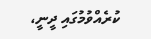ކުރެއްވުމުގައި ދީނީ،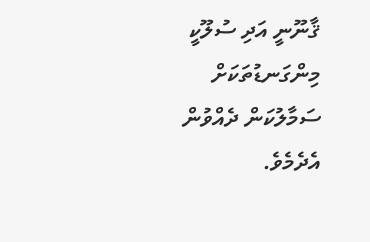ޤާނޫނީ އަދި ސުލޫކީ މިންގަނޑުތަކަށް ސަމާލުކަން ދެއްވުން އެދެމެވެ.